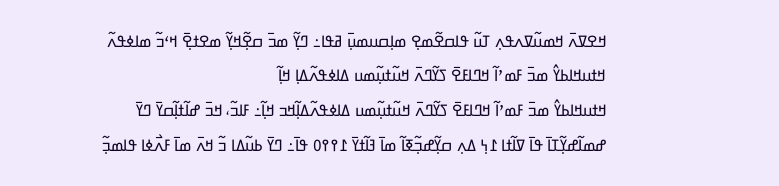ߞߐߜߍ߫ ߞߘߎ߬ߜߍߟߍ߲ ߠߎ߬ ߟߊߛߐ߬ߘߐ߲ ߘߊ߲ߛߎߘߎ߲߫ ߥߟߊ߸ ߣߌ߲߬ ߘߏ߫ ߛߐ߲߬ߞߌ߲߬ ߘߐߙߐ߲߫ ߞߵߏ߬ ߘߊߦߟߍ߬
ߞߙߎߞߊߕߌ߮ ߘߏ߫ ߓߘߴߊ߬ ߞߣߊߓߐ߫ ߖߌ߬ߣߍ߫ ߞߎ߬ߙߎ߲߬ߘߎ ߡߊߦߟߍ߬ߡߊ߲ ߞߊ߲߬
ߞߙߎߞߊߕߌ߮ ߘߏ߫ ߓߘߴߊ߬ ߞߣߊߓߐ߫ ߖߌ߬ߣߍ߫ ߞߎ߬ߙߎ߲߬ߘߎ ߡߊߦߟߍ߬ߡߊ߲߬ߞߏ ߞߊ߲߬߸ ߓߊߏ߬، ߞߏ߫ ߝߊ߬ߙߊ߲߬ߛߌ߫ ߣߌ߫ ߝߘߊ߬ߝߌ߲߬ߠߊ߫ ߟߊ߫ ߜߊ߬ߙߊ ߁߆߲ ߡߍ߲ ߛߌ߲߬ߝߏ߲߬ߧߊ߬ ߘߊ߫ ߔߊ߬ߙߌ߫ ߁߉߉߀ ߟߊ߫߸ ߣߌ߫ ߕߎ߬ߡߊ ߏ߬ ߞߍ߫ ߘߊ߫ ߓߍ߯ߦߊ ߟߊߘߏ߲߬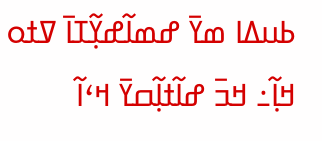ߕߎߡߊ ߘߌ߫ ߝߘߊ߬ߝߌ߲߬ߠߊ߫ ߜߙߋ ߞߊ߲߬߸ ߞߏ߫ ߝߊ߬ߙߊ߲߬ߛߌ߫ ߞߵߊ߬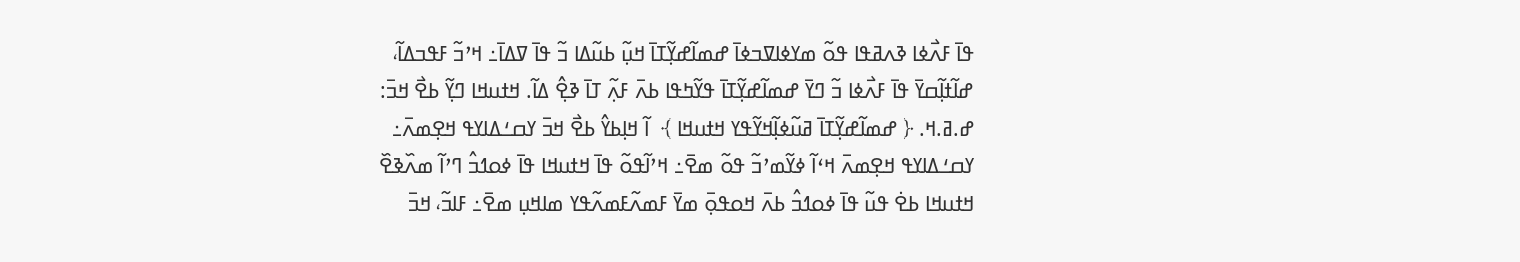ߟߊ߫ ߓߍ߯ߦߊ ߢߍߥߟߊ ߟߋ߬ ߘߌߦߊߜߏߦߊ߫ ߝߘߊ߬ߝߌ߲߬ߠߊ߫ ߞߎ߲߬ ߕߎ߬ߡߊ ߏ߬ ߟߊ߫ ߜߡߊ߫߸ ߞߴߏ߬ ߓߟߏߡߊ߬، ߝߊ߬ߙߊ߲߬ߛߌ߫ ߟߊ߫ ߓߍ߯ߦߊ ߏ߬ ߣߌ߫ ߝߘߊ߬ߝߌ߲߬ߠߊ߫ ߟߌ߬ߤߟߊ ߕߍ߫ ߓߍ߲߬ ߠߊ߫ ߢߐ߲߮ ߡߊ߬. ߞߙߎߞߊ ߣߌ߲߬ ߕߐ߯ ߞߏ߫: ߝ.ߥ.ߞ. ﴿ ߝߘߊ߬ߝߌ߲߬ߠߊ߫ ߥߎ߬ߦߊ߲߬ߞߌ߬ߟߌ ߞߙߎߞߊ ﴾  ߊ߬ ߞߊ߲ߕߌ߮ ߕߐ߯ ߞߏ߫ ߌߛߑߡߊߌߟ ߞߐ߲ߘߍ߫߸ ߌߛߑߡߊߌߟ ߞߐ߲ߘߍ߫ ߞߵߊ߬ ߦߌ߬ߘߴߏ߬ ߟߋ߬ ߘߐ߫߸ ߞߴߊ߬ߟߋ߬ ߟߊ߫ ߞߙߎߞߊ ߟߊ߫ ߦߋߗߏ߮ ߣߴߊ߬ ߘߍ߰ߢߐ߰ ߞߙߎߞߊ ߕߐ߭ ߟߎ߬ ߟߊ߫ ߦߋߗߏ߮ ߕߍ߫ ߞߋߟߋ߲߫ ߘߌ߫ ߓߘߍ߬ߓߘߍ߬ߟߌ ߘߊߞߎ߲ ߘߐ߫߸ ߓߊߏ߬، ߞߏ߫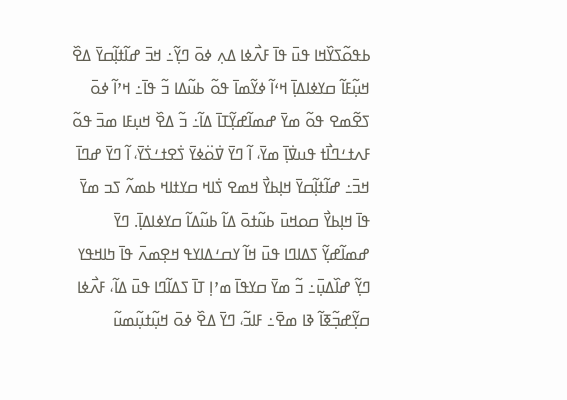ߕߟߋ߬ߖߌ߰ߞߊ ߟߎ߫ ߟߊ߫ ߓߍ߯ߦߊ ߡߍ߲ ߦߋ߫ ߣߌ߲߬߸ ߞߏ߫ ߝߊ߬ߙߊ߲߬ߛߌ߫ ߡߐ߰ ߞߎ߲߬ߓߊ߬ ߛߌߦߊߡߊ߲߫ ߞߵߊ߬ ߦߌ߬ߘߊ߫ ߟߋ߬ ߕߎ߬ߡߊ ߏ߬ ߟߊ߫߸ ߞߴߊ߬ ߦߋ߫ ߖߐ߬ߘߐ ߟߋ߬ ߘߌ߫ ߝߘߊ߬ߝߌ߲߬ߠߊ߫ ߡߊ߬߸ ߏ߬ ߡߐ߰ ߞߎ߲ߓߊ ߘߏ߫ ߟߋ߬ ߓߍߙߑߣߊ߯ߙ ߟߎߜ߭ߊ߲߫ ߘߌ߫، ߊ߬ ߣߌ߫ ߜ߭ߋ߳ߦߌ߫ ߖ߭ߐߙߑߖ߭ߌ߫، ߊ߬ ߣߌ߫ ߝߣߊ߫ ߞߏ߫߸ ߝߊ߬ߙߊ߲߬ߛߌ߫ ߞߊ߲ߕߌ߯ ߞߘߐ ߖ߭ߊߞ ߛߌߙߊߞ ߕߘߍ߬ ߖߏ ߘߌ߫ ߟߊ߫ ߞߊ߲ߕߌ߯ ߛߋߞߎ߫ ߕߎ߬ߙߋ߫ ߡߊ߬ ߕߎ߬ߡߊ߬ ߛߌߦߊߡߊ߲߫. ߣߌ߫ ߝߘߊ߬ߝߌ߲߬ ߖߡߊߣߊ ߟߎ߫ ߞߊ߬ ߌߛߑߡߊߌߟ ߞߐ߲ߘߍ߫ ߟߊ߫ ߤߊߞߟߌ ߣߌ߲߬ ߝߊ߰ߡߎ߲߫߸ ߏ߬ ߘߌ߫ ߛߌߟߊ߫ ߘߴߊ߲ ߠߊ߫ ߖߡߊ߬ߣߊ ߟߎ߫ ߡߊ߬، ߓߍ߯ߦߊ ߛߌ߲߬ߝߏ߲߬ߧߊ߬ ߢߊ ߘߐ߫߸ ߓߊߏ߬، ߣߌ߫ ߡߐ߰ ߦߋ߫ ߞߎ߲߬ߙߎ߲߬ߘߎ߬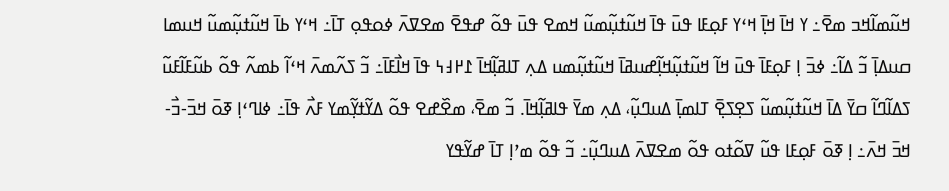ߞߎ߬ߘߊ߬ߞߏ ߘߐ߫߸ ߌ ߞߊ߫ ߞߊ߲߫ ߞߵߌ ߓߋ߲ߓߊ ߟߎ߫ ߟߊ߫ ߞߎ߬ߙߎ߲߬ߘߎ߬ ߞߘߐ ߟߎ߫ ߟߋ߬ ߝߟߐ߫ ߘߐߜߍ߫ ߦߋߟߋ߲ ߠߊ߫߸ ߞߵߌ ߕߊ߫ ߞߎ߬ߙߎ߲߬ߘߎ߬ ߞߎߘߊ ߛߎߡߊ߲߫ ߏ߬ ߡߊ߬߸ ߦߏ߫ ߊ߲ ߓߋ߲ߓߊ߫ ߟߎ߫ ߞߊ߬ ߞߎ߬ߙߎ߲߬ߞߊ߲߬ߝߎߥߊ߫ ߞߎ߬ߙߎ߲߬ߘߎ ߡߍ߲ ߠߊߥߊ߲߬ߞߊ߫ ߁߂߃߆ ߟߊ߫ ߞߊ߯ߓߊ߫߸ ߏ߬ ߖߍ߬ߘߍ߫ ߞߵߊ߬ ߕߘߍ߬ ߟߋ߬ ߕߎ߬ߓߊ߬ߓߎ߬ ߖߡߊ߬ߣߊ߬ ߛߌ߫ ߡߊ߫ ߞߎ߬ߙߎ߲߬ߘߎ߬ ߖߐ߲ߖߐ߲߫ ߠߊߘߊ߲߫ ߡߎߣߎ߲߬، ߡߍ߲ ߘߌ߫ ߟߊߥߊ߲߬ߞߊ߫. ߏ߬ ߘߐ߫، ߘߐ߰ߝߐ ߟߋ߬ ߡߌ߬ߙߌ߲߬ߘߌ ߓߍ߯ ߟߊ߫߸ ߦߊߣߵߊ߲ ߧߋ߫ ߞߏ߫-ߏ߯-ߞߏ߫ ߞߍ߫߸ ߊ߲ ߧߋ߫ ߓߋ߲ߓߊ ߟߎ߬ ߜߋ߬ߙߋ ߟߋ߬ ߘߐߜߍ߫ ߡߎߣߎ߲߬߸ ߏ߬ ߟߋ߬ ߘߴߊ߲ ߠߊ߫ ߝߌ߬ߟߌ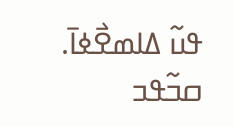ߟߎ߬ ߡߊߘߐ߯ߦߊ߫.
ߛߏ߬ߟߏ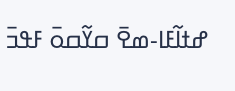ߝߙߊ߬ߓߊ-ߘߐ߫ ߛߌ߬ߛߋ߫ ߓߟߏ߫